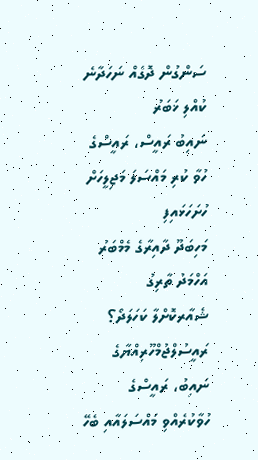ސަންގުން ދޮގެއް ނަހަދާނެ
ކުއްލި ޚަބަރު
ނައިބު ރައީސް، ރައީސްގެ ހުވާ ކުރި މައްސަލަ މަޖިލީހަށް ހުށަހަޅައިފި
މަހިބަދޫ ދާއިރާގެ މެމްބަރު އަހްމަދު ތާރިގު
ޝެއާރކޮށްލާ ކަހަލަދޯ؟
ރައީސުލްޖުމްހޫރިއްޔާގެ ނައިބު، ރައީސްގެ ހުވާކުރެއްވި މައްސަލައާއި ބެހޭ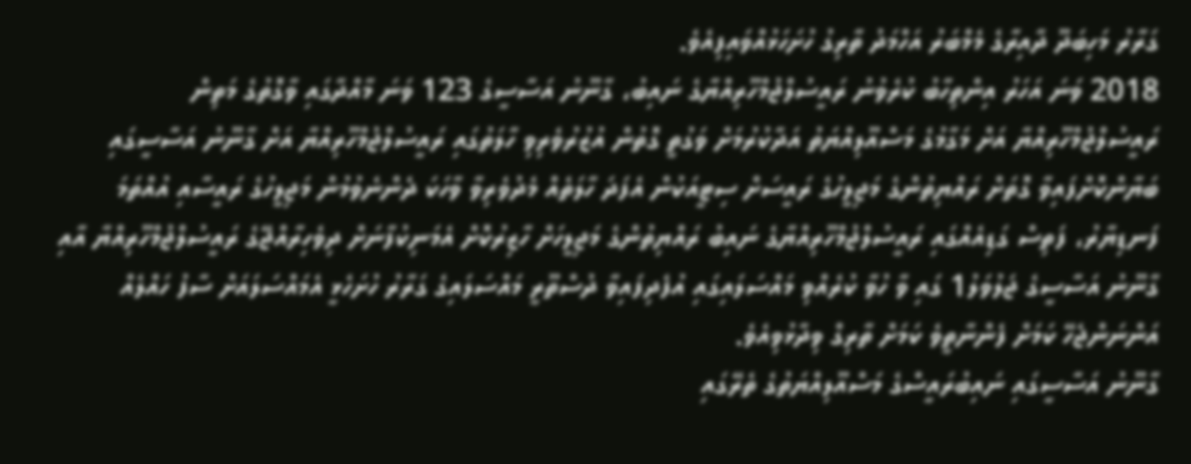ގަރާރު މަހިބަދޫ ދާއިރާގެ މެމްބަރު އަހްމަދު ތާރިގު ހުށަހަޅުއްވައިފިއެވެ.
2018 ވަނަ އަހަރު އިންތިހާބު ކުރެވުނު ރައީސުލްޖުމްހޫރިއްޔާގެ ނައިބު، ގާނޫނު އަސާސީގެ 123 ވަނަ މާއްދާގައި ވާގޮތުގެ މަތިން ރައީސުލްޖުމްހޫރިއްޔާ އަށް މަގާމުގެ މަސްއޫލިއްޔަތު އަދާކުރުމަށް ވަގުތީ ގޮތުން އުޒުރުވެރިވި ހާލަތުގައި ރައީސުލްޖުމްހޫރިއްޔާ އަށް ގާނޫނު އަސާސީގައި ބަޔާންކޮށްފައިވާ ގޮތަށް ރައްޔިތުންގެ މަޖިލީހުގެ ރައީސަށް ސިޓީއަކުން އެފަދަ ހާލަތެއް މެދުވެރިވާ ވާހަކަ ދެންނެވުމުން މަޖިލީހުގެ ރައީސާއި އުއްތަމަ ފަނޑިޔާރު، ފަތިސް ގަޑިއެއްގައި ރައީސުލްޖުމްހޫރިއްޔާގެ ނައިބު ރައްޔިތުންގެ މަޖިލީހަށް ހާޒިރުކޮށް އެމަނިކުފާނަށް ދިވެހިރާއްޖޭގެ ރައީސުލްޖުމްހޫރިއްޔާ އާއި ގާނޫނު އަސާސީގެ ޖަލުވަލު1 ގައި ވާ ހުވާ ކުރެއްވި މައްސަލައިގައި އުފެދިފައިވާ ދުސްތޫރީ މައްސަލައިގެ ގަރާރު ހުށަހެޅީ އެމައްސަލައަށް ސާފު ހައްލެއް އަންނަންޖެހޭ ކަމަށް ފެންނާތީވެ ކަމަށް ތާރިގް ވިދާޅުވިއެވެ.
ގާނޫނު އަސާސީގައި ނައިބުރައީސްގެ މަސްއޫލިއްޔަތުގެ ތެރޭގައި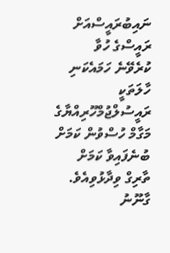ނައިބުރައީސްއަށް ރައީސްގެ ހުވާ ކުރެވޭނެ ހަމައެކަނި ހާލަތަކީ ރައީސުލްޖުމްހޫރިއްޔާގެ މަގާމް ހުސްވުން ކަމަށް ބުނެފައިވާ ކަމަށް ތާރިގް ވިދާޅުވިއެވެ.
ގާނޫނު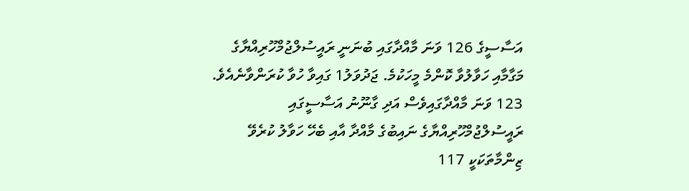އަސާސީގެ 126 ވަނަ މާއްދާގައި ބުނަނީ ރައީސުލްޖުމްހޫރިއްޔާގެ މަގާމާއި ހަވާލުވާ ކޮންމެ މީހަކުމެ. ޖަދުވަލު1 ގައިވާ ހުވާ ކުރަންވާނެއެވެ. 123 ވަނަ މާއްދާގައިވެސް އަދި ގާނޫނު އަސާސީގައި ރައީސުލްޖުމްހޫރިއްޔާގެ ނައިބުގެ މާއްދާ އާއި ބެހޭ ހަވާލު ކުރެވޭ ޒިންމާތަކަކީ 117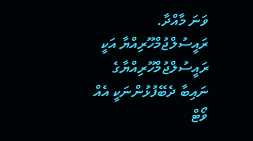ވަނަ މާއްދާ.
ރައީސުލްޖުމްހޫރިއްޔާ އަކީ ރައީސުލްޖުމްހޫރިއްޔާގެ ނައިބާ ދެބޭފުޅުންނަކީ އެއް ވޯޓް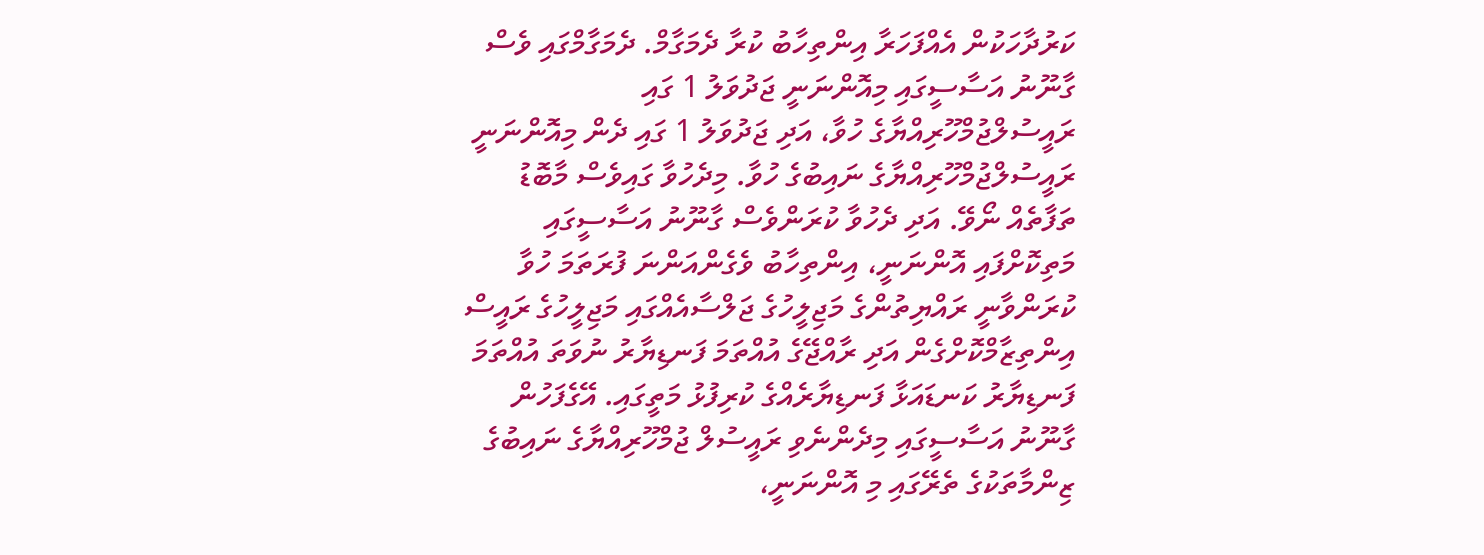ކަރުދާހަކުން އެއްފަހަރާ އިންތިހާބު ކުރާ ދެމަގާމް. ދެމަގާމްގައި ވެސް ގާނޫނު އަސާސީގައި މިއޮންނަނީ ޖަދުވަލު 1 ގައި ރައީސުލްޖުމްހޫރިއްޔާގެ ހުވާ، އަދި ޖަދުވަލު 1 ގައި ދެން މިއޮންނަނީ ރައީސުލްޖުމްހޫރިއްޔާގެ ނައިބުގެ ހުވާ. މިދެހުވާ ގައިވެސް މާބޮޑު ތަފާތެއް ނޯވޭ. އަދި ދެހުވާ ކުރަންވެސް ގާނޫނު އަސާސީގައި މަތިކޮށްފައި އޮންނަނީ، އިންތިހާބު ވެގެންއަންނަ ފުރަތަމަ ހުވާ ކުރަންވާނީ ރައްޔިތުންގެ މަޖިލީހުގެ ޖަލްސާއެއްގައި މަޖިލީހުގެ ރައީސް އިންތިޒާމްކޮށްގެން އަދި ރާއްޖޭގެ އުއްތަމަ ފަނޑިޔާރު ނުވަތަ އުއްތަމަ ފަނޑިޔާރު ކަނޑައަޅާ ފަނޑިޔާރެއްގެ ކުރިފުޅު މަތީގައި. އޭގެފަހުން ގާނޫނު އަސާސީގައި މިދެންނެވި ރައީސުލް ޖުމްހޫރިއްޔާގެ ނައިބުގެ ޒިންމާތަކުގެ ތެރޭގައި މި އޮންނަނީ،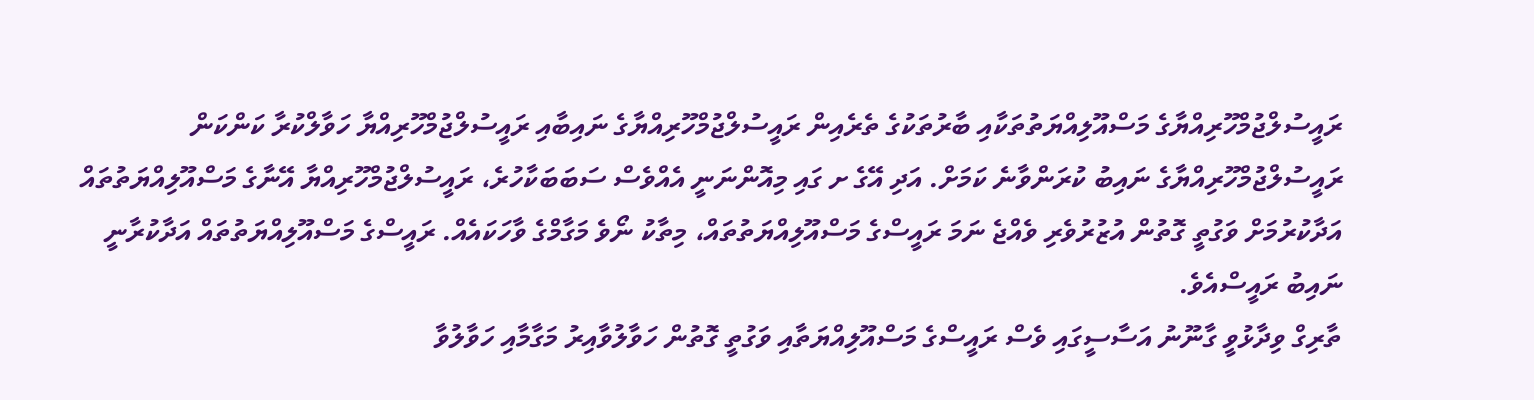ރައީސުލްޖުމްހޫރިއްޔާގެ މަސްއޫލިއްޔަތުތަކާއި ބާރުތަކުގެ ތެރެއިން ރައީސުލްޖުމްހޫރިއްޔާގެ ނައިބާއި ރައީސުލްޖުމްހޫރިއްޔާ ހަވާލްކުރާ ކަންކަން ރައީސުލްޖުމްހޫރިއްޔާގެ ނައިބު ކުރަންވާނެ ކަމަށް. އަދި އޭގެ ށ ގައި މިއޮންނަނީ އެއްވެސް ސަބަބަކާހުރެ، ރައީސުލްޖުމްހޫރިއްޔާ އޭނާގެ މަސްއޫލިއްޔަތުތައް އަދާކުރުމަށް ވަގުތީ ގޮތުން އުޒުރުވެރި ވެއްޖެ ނަމަ ރައީސްގެ މަސްއޫލިއްޔަތުތައް، މިތާކު ނޯވެ މަގާމްގެ ވާހަކައެއް. ރައީސްގެ މަސްއޫލިއްޔަތުތައް އަދާކުރާނީ ނައިބު ރައީސްއެވެ.
ތާރިގް ވިދާޅުވީ ގާނޫނު އަސާސީގައި ވެސް ރައީސްގެ މަސްއޫލިއްޔަތާއި ވަގުތީ ގޮތުން ހަވާލުވާއިރު މަގާމާއި ހަވާލުވާ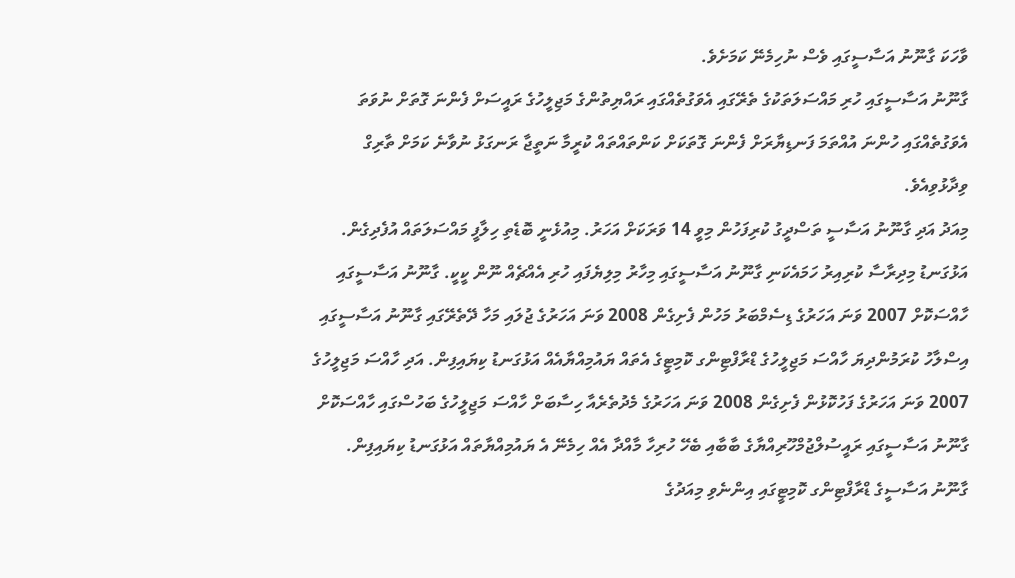ވާހަކަ ގާނޫނު އަސާސީގައި ވެސް ނުހިމެނޭ ކަމަށެވެ.
ގާނޫނު އަސާސީގައި ހުރި މައްސަލަތަކުގެ ތެރޭގައި އެވަގުތެއްގައި ރައްޔިތުންގެ މަޖިލީހުގެ ރައީސަށް ފެންނަ ގޮތަށް ނުވަތަ އެވަގުތެއްގައި ހުންނަ އުއްތަމަ ފަނޑިޔާރަށް ފެންނަ ގޮތަކަށް ކަންތައްތައް ކުރީމާ ނަތީޖާ ރަނގަޅު ނުވާނެ ކަމަށް ތާރިގް ވިދާޅުވިއެވެ.
މިއަދު އަދި ގާނޫނު އަސާސީ ތަސްދީގު ކުރިފަހުން މިވީ 14 ވަރަކަށް އަހަރު. މިއުޅެނީ ބޮޑެތި ހިލާފީ މައްސަލަތައް އުފެދިގެން. އަޅުގަނޑު މިދިރާސާ ކުރިއިރު ހަމައެކަނި ގާނޫނު އަސާސީގައި މިހާރު މިލިޔެފައި ހުރި އެއްޗެއް ނޫން ކީކީ. ގާނޫނު އަސާސީގައި ހާއްސަކޮށް 2007 ވަނަ އަހަރުގެ ޑިސެމްބަރު މަހުން ފެށިގެން 2008 ވަނަ އަހަރުގެ ޖުލައި މަހާ ދޭތެރޭގައި ގާނޫނު އަސާސީގައި އިސްލާހު ކުރަމުންދިޔަ ހާއްސަ މަޖިލީހުގެ ޑްރާފްޓިންގ ކޮމިޓީގެ އެތައް ޔައުމިއްޔާއެއް އަޅުގަނޑު ކިޔައިފިން. އަދި ހާއްސަ މަޖިލީހުގެ 2007 ވަނަ އަހަރުގެ ފަހުކޮޅުން ފެށިގެން 2008 ވަނަ އަހަރުގެ މެދުތެރެއާ ހިސާބަށް ހާއްސަ މަޖިލީހުގެ ބަހުސްގައި ހާއްސަކޮށް ގާނޫނު އަސާސީގައި ރައީސުލްޖުމްހޫރިއްޔާގެ ބާބާއި ބެހޭ ހުރިހާ މާއްދާ އެއް ހިމެނޭ އެ ޔައުމިއްޔާތައް އަޅުގަނޑު ކިޔައިފިން. ގާނޫނު އަސާސީގެ ޑްރާފްޓިންގ ކޮމިޓީގައި އިންނެވި މިއަދުގެ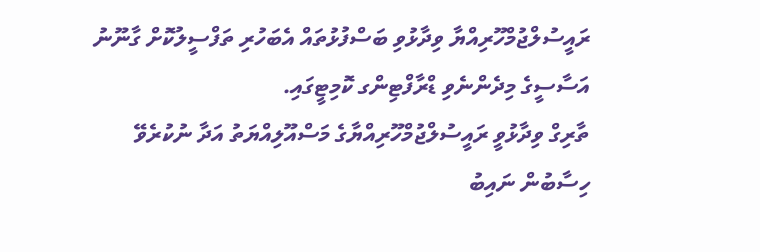ރައީސުލްޖުމްހޫރިއްޔާ ވިދާޅުވި ބަސްފުޅުތައް އެބަހުރި ތަފްސީލުކޮށް ގާނޫނު އަސާސީގެ މިދެންނެވި ޑްރާފްޓިންގ ކޮމިޓީގައި.
ތާރިގް ވިދާޅުވީ ރައީސުލްޖުމްހޫރިއްޔާގެ މަސްއޫލިއްޔަތު އަދާ ނުކުރެވޭ ހިސާބުން ނައިބު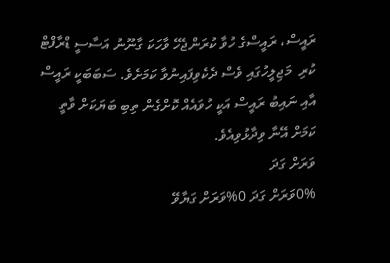ރައީސް، ރައީސްގެ ހުވާ ކުރަންޖެހޭ ވާހަކަ ގާނޫނު އަސާސީ ޑްރާފްޓް ކުރި  މަޖިލީހުގައި ވެސް ދެކެވިފައިނުވާ ކަމަށެވެ. ސަބަބަކީ ރައީސް އާއި ނައިބު ރައީސް އަކީ ހުވައެއް ކޮށްގެން ތިބި ބަޔަކަށް ވާތީ ކަމަށް އޭނާ ވިދާޅުވިއެވެ.
ވަރަށް ގަދަ
0%ވަރަށް ގަދަ 0%ވަރަށް ގަޔާވޭ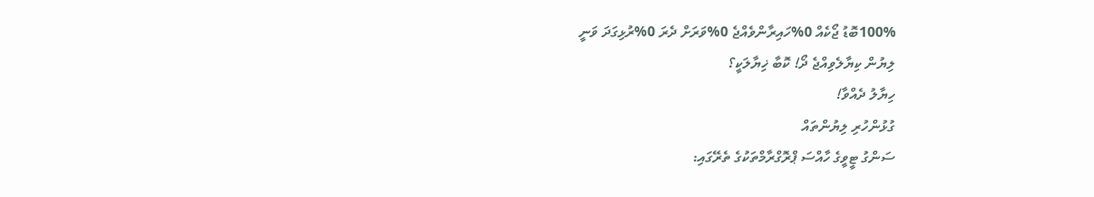100%ބޮޑު ޖޯކެއް 0%ހައިރާންވެއްޖެ 0%ވަރަށް ދެރަ 0%ރުޅިގަދަ ވަނީ
ލިޔުން ކިޔާލެވިއްޖެ ދޯ! ކޮބާ ޚިޔާލަކީ؟
ހިޔާލު ދެއްވާ!
ގުޅުންހުރި ލިޔުންތައް
ސަންގު ޓީވީގެ ހާއްސަ ޕްރޮގްރާމްތަކުގެ ތެރޭގައި: